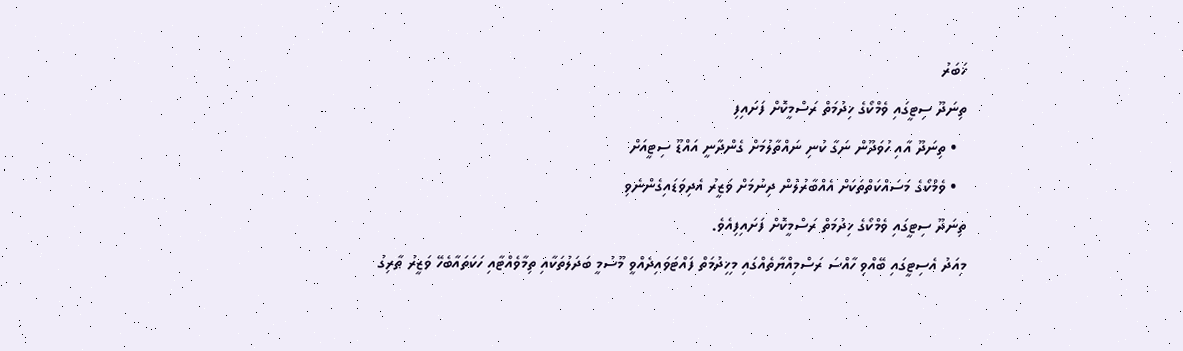ޚަބަރު
ތިނަދޫ ސިޓީގައި ވެމްކޯގެ ޚިދުމަތް ރަސްމީކޮށް ފަށައިފި
  • ތިނަދޫ އާއި ހުވަދޫން ނަގާ ކުނި ނައްތާލުމަށް ގެންދާނީ އައްޑޫ ސިޓީއަށް
  • ވެމްކޯގެ މަސައްކަތްތަކަށް އެއްބާރުލުން ދިނުމަށް ވަޒީރު އެދިވަޑައިގެންނެވި
ތިނަދޫ ސިޓީގައި ވެމްކޯގެ ޚިދުމަތް ރަސްމީކޮށް ފަށައިފިއެވެ.
މިއަދު އެސިޓީގައި ބޭއްވި ހާއްސަ ރަސްމިއްޔާތެއްގައި މިޚިދުމަތް ފައްޓަވައިދެއްވީ މޫސުމީ ބަދަލުތަކާއި ތިމާވެއްޓާއި ހަކަތައާބެހޭ ވަޒީރު ޠާރިގު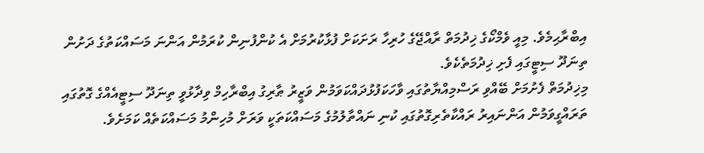އިބްރާޙިމެވެ. މިއީ ވެމްކޯގެ ޚިދުމަތް ރާއްޖޭގެ ހުރިހާ ރަށަކަށް ފުޅާކުރުމަށް އެ ކުންފުނިން ކުރަމުން އަންނަ މަސައްކަތުގެ ދަށުން ތިނަދޫ ސިޓީގައި ފެށި ޚިދުމަތެކެވެ.
މިޚިދުމަތް ފެށުމަށް ބޭއްވި ރަސްމިއްޔާތުގައި ވާހަކަފުޅުދައްކަވަމުން ވަޒީރު ޠާރިގު އިބްރާހިމް ވިދާޅުވީ ތިނަދޫ ސިޓީއެއްގެ ގޮތުގައި ތަރައްގީވަމުން އަންނައިރު ރައްކާތެރިގޮތުގައި ކުނި ނައްތާލުމުގެ މަސައްކަތަކީ ވަރަށް މުހިންމު މަސައްކަތެއް ކަމަށެވެ.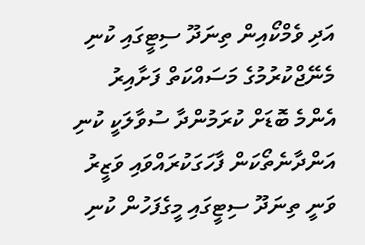އަދި ވެމްކޯއިން ތިނަދޫ ސިޓީގައި ކުނި މެނޭޖްކުރުމުގެ މަސައްކަތް ފަށާއިރު އެންމެ ބޮޑަށް ކުރަމުންދާ ސުވާލަކީ ކުނި އަންދާނެތޯކަން ފާހަގަކުރައްވައި ވަޒީރު ވަނީ ތިނަދޫ ސިޓީގައި މީގެފަހުން ކުނި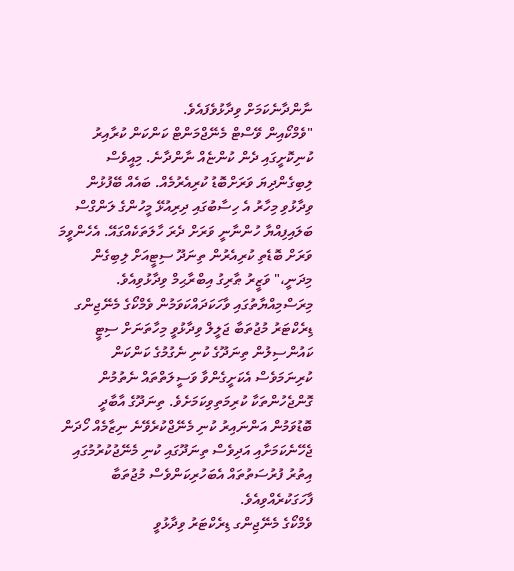ނާންދާނެކަމަށް ވިދާޅުވެފައެވެ.
"ވެމްކޯއިން ވޭސްޓް މެނޭޖްމަންޓް ކަންކަން ކުރާއިރު ކުނިކޮށީގައި ދެން ކުންޏެއް ނާންދާނެ. މިއީވެސް ލިބިގެންދިޔަ ވަރަށްބޮޑު ކުރިއެރުމެއް. ބައެއް ބޭފުޅުން ވިދާޅުވި މިހާރު އެ ހިސާބުގައި ދިރިއުޅޭ މީހުންގެ ލަންގްސް ބަލައިފިއްޔާ ހުންނާނީ ވަރަށް ދެރަ ހާލަތަކެއްގައޭ. އެހެންވީމަ ވަރަށް ބޮޑެތި ކުރިއެރުން ތިނަދޫ ސިޓީއަށް ލިބިގެން މިދަނީ،" ވަޒީރު ޠާރިގު އިބްރާޙިމް ވިދާޅުވިއެވެ.
މިރަސްމިއްޔާތުގައި ވާހަކަދައްކަވަމުން ވެމްކޯގެ މެނޭޖިންގ ޑިރެކްޓަރު މުޖުތަބާ ޖަލީލް ވިދާޅުވީ މިހާތަނަށް ސިޓީ ކައުންސިލުން ތިނަދޫގެ ކުނި ނެގުމުގެ ކަންކަން ކުރިނަމަވެސް އެކަށީގެންވާ ވަސީލަތްތައް ނެތުމުން ގޮންޖެހުންތަކާ ކުރިމަތިވިކަމަށެވެ. ތިނަދޫގެ އާބާދީ ބޮޑުވަމުން އަންނައިރު ކުނި މެނޭޖްކުރެވޭނެ ނިޒާމެއް ހޯދަން ޖެހޭނެކަމަށާއި އަދިވެސް ތިނަދޫގައި ކުނި މެނޭޖުކުރުމުގައި އިތުރު ފުރުސަތުތައް އެބަހުރިކަންވެސް މުޖުތަބާ ފާހަގަކުރެއްވިއެވެ.
ވެމްކޯގެ މެނޭޖިންގ ޑިރެކްޓަރު ވިދާޅުވީ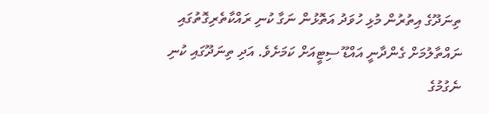ތިނަދޫގެ އިތުރުން މުޅި ހުވަދު އަތޮޅުން ނަގާ ކުނި ރައްކާތެރިގޮތުގައި ނައްތާލުމަށް ގެންދާނީ އައްޑޫ ސިޓީއަށް ކަމަށެވެ. އަދި ތިނަދޫގައި ކުނި ނެގުމުގެ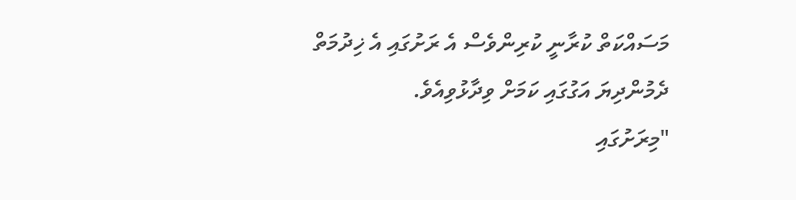މަސައްކަތް ކުރާނީ ކުރިންވެސް އެ ރަށުގައި އެ ޚިދުމަތް ދެމުންދިޔަ އަގުގައި ކަމަށް ވިދާޅުވިއެވެ.
"މިރަށުގައި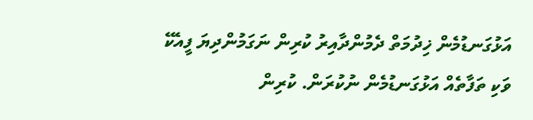އަޅުގަނޑުމެން ޚިދުމަތް ދެމުންދާއިރު ކުރިން ނަގަމުންދިޔަ ފީއެކޭ ވަކި ތަފާތެއް އަޅުގަނޑުމެން ނުކުރަން. ކުރިން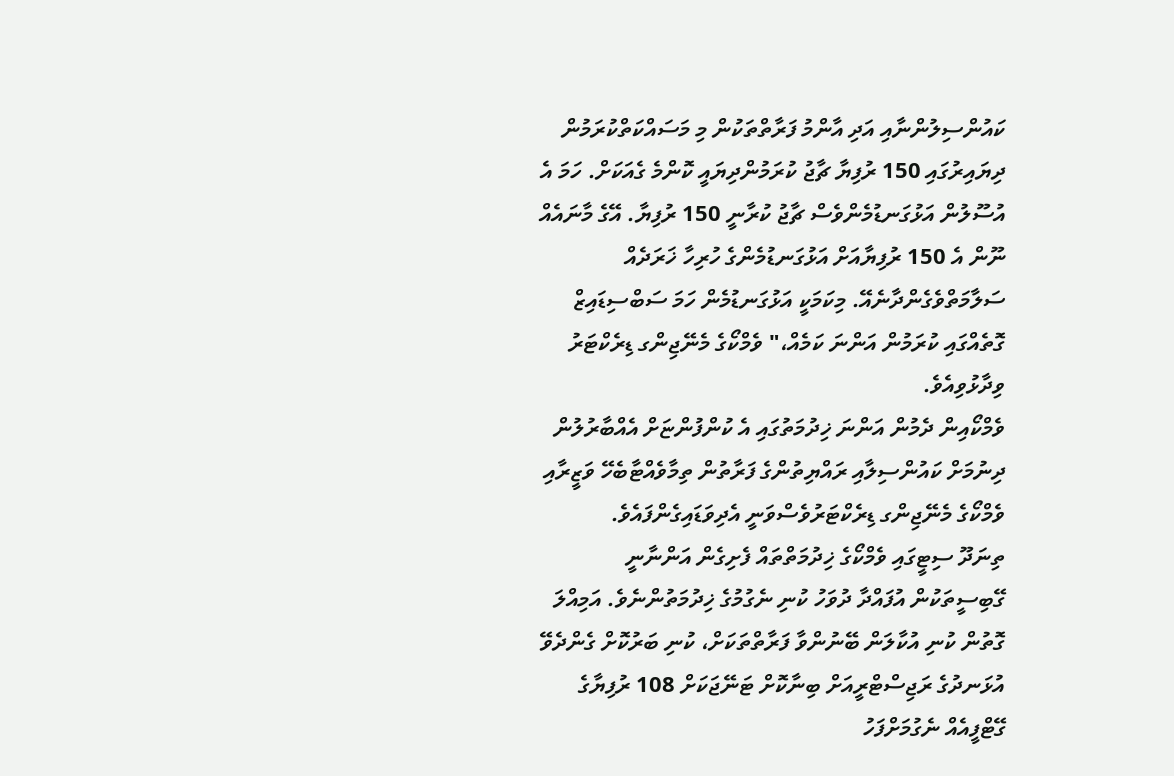ކައުންސިލުންނާއި އަދި އާންމު ފަރާތްތަކުން މި މަސައްކަތްކުރަމުން ދިޔައިރުގައި 150 ރުފިޔާ ޗާޖު ކުރަމުންދިޔައީ ކޮންމެ ގެއަކަށް. ހަމަ އެ އުސޫލުން އަޅުގަނޑުމެންވެސް ޗާޖު ކުރާނީ 150 ރުފިޔާ. އޭގެ މާނައެއް ނޫން އެ 150 ރުފިޔާއަށް އަޅުގަނޑުމެންގެ ހުރިހާ ޚަރަދެއް ސަލާމަތްވެގެންދާނެއޭ. މިކަމަކީ އަޅުގަނޑުމެން ހަމަ ސަބްސިޑައިޒް ގޮތެއްގައި ކުރަމުން އަންނަ ކަމެއް،" ވެމްކޯގެ މެނޭޖިންގ ޑިރެކްޓަރު ވިދާޅުވިއެވެ.
ވެމްކޯއިން ދެމުން އަންނަ ޚިދުމަތުގައި އެ ކުންފުންޏަށް އެއްބާރުލުން ދިނުމަށް ކައުންސިލާއި ރައްޔިތުންގެ ފަރާތުން ތިމާވެއްޓާބެހޭ ވަޒީރާއި ވެމްކޯގެ މެނޭޖިންގ ޑިރެކްޓަރުވެސްވަނީ އެދިވަޑައިގެންފައެވެ.
ތިނަދޫ ސިޓީގައި ވެމްކޯގެ ޚިދުމަތްތައް ފެށިގެން އަންނާނީ ގޭބިސީތަކުން އުފައްދާ ދުވަހު ކުނި ނެގުމުގެ ޚިދުމަތުންނެވެ. އަމިއްލަ ގޮތުން ކުނި އުކާލަން ބޭނުންވާ ފަރާތްތަކަށް، ކުނި ބަރުކޮށް ގެންދެވޭ އުޅަނދުގެ ރަޖިސްޓްރީއަށް ބިނާކޮށް ޓަނޭޖަކަށް 108 ރުފިޔާގެ ގޭޓްފީއެއް ނެގުމަށްފަހު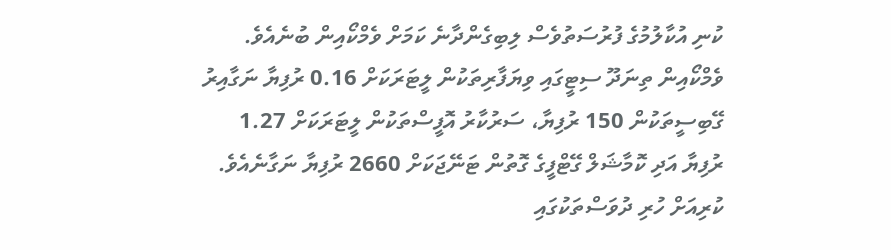ކުނި އުކާލުމުގެ ފުރުސަތުވެސް ލިބިގެންދާނެ ކަމަށް ވެމްކޯއިން ބުނެއެވެ.
ވެމްކޯއިން ތިނަދޫ ސިޓީގައި ވިޔަފާރިތަކުން ލީޓަރަކަށް 0.16 ރުފިޔާ ނަގާއިރު ގޭބިސީތަކުން 150 ރުފިޔާ، ސަރުކާރު އޮފީސްތަކުން ލީޓަރަކަށް 1.27 ރުފިޔާ އަދި ކޮމާޝަލް ގޭޓްފީގެ ގޮތުން ޓަނޭޖަކަށް 2660 ރުފިޔާ ނަގާނެއެވެ.
ކުރިއަށް ހުރި ދުވަސްތަކުގައި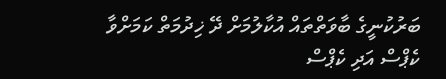ބަރުކުނީގެ ބާވަތްތައް އުކާލުމަށް ދޭ ޚިދުމަތް ކަމަށްވާ ކެޕްސް އަދި ކެޕްސް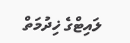ލައިޓްގެ ޚިދުމަތް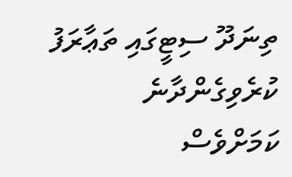ތިނަދޫ ސިޓީގައި ތަޢާރަފު ކުރެވިގެންދާނެ ކަމަށްވެސް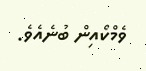ވެމްކޯއިން ބުނެއެވެ.